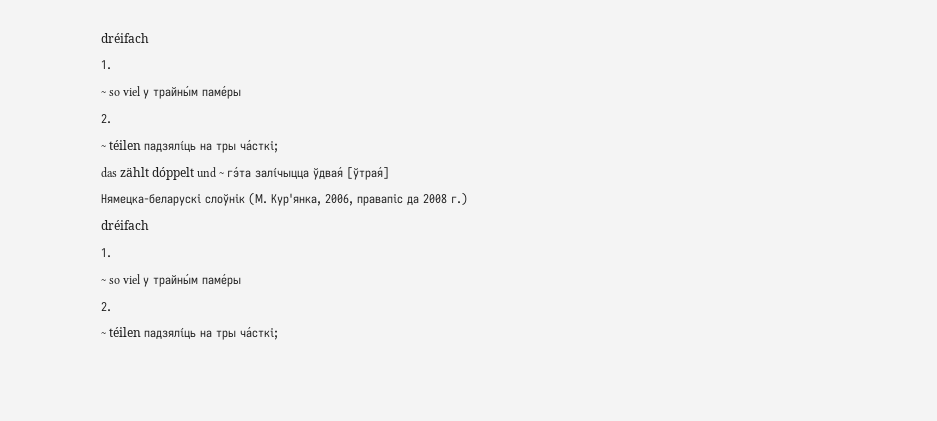dréifach
1.
~ so viel у трайны́м паме́ры
2.
~ téilen падзялі́ць на тры ча́сткі;
das zählt dóppelt und ~ гэ́та залі́чыцца ўдвая́ [ўтрая́]
Нямецка-беларускі слоўнік (М. Кур'янка, 2006, правапіс да 2008 г.)
dréifach
1.
~ so viel у трайны́м паме́ры
2.
~ téilen падзялі́ць на тры ча́сткі;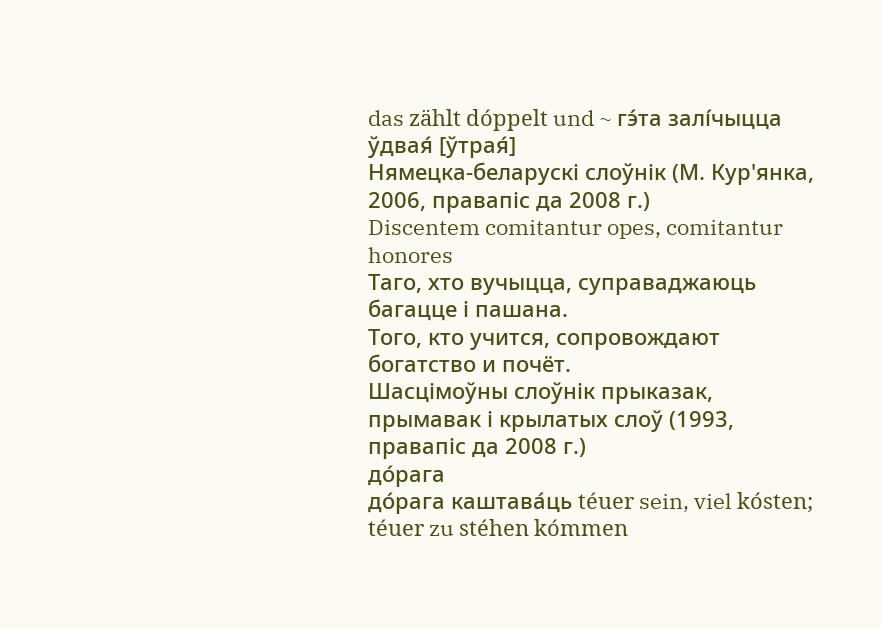das zählt dóppelt und ~ гэ́та залі́чыцца ўдвая́ [ўтрая́]
Нямецка-беларускі слоўнік (М. Кур'янка, 2006, правапіс да 2008 г.)
Discentem comitantur opes, comitantur honores
Таго, хто вучыцца, суправаджаюць багацце і пашана.
Того, кто учится, сопровождают богатство и почёт.
Шасцімоўны слоўнік прыказак, прымавак і крылатых слоў (1993, правапіс да 2008 г.)
до́рага
до́рага каштава́ць téuer sein, viel kósten; téuer zu stéhen kómmen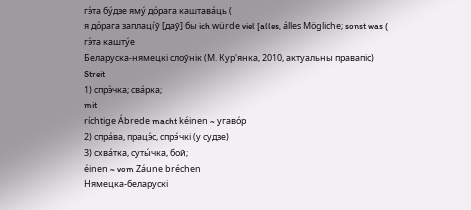гэ́та бу́дзе яму́ до́рага каштава́ць (
я до́рага заплаці́ў [даў] бы ich würde viel [alles, álles Mögliche; sonst was (
гэ́та кашту́е
Беларуска-нямецкі слоўнік (М. Кур'янка, 2010, актуальны правапіс)
Streit
1) спрэ́чка; сва́рка;
mit
ríchtige Ábrede macht kéinen ~ угаво́р
2) спра́ва, працэ́с, спрэ́чкі (у судзе)
3) схва́тка, суты́чка, бой;
éinen ~ vom Záune bréchen
Нямецка-беларускі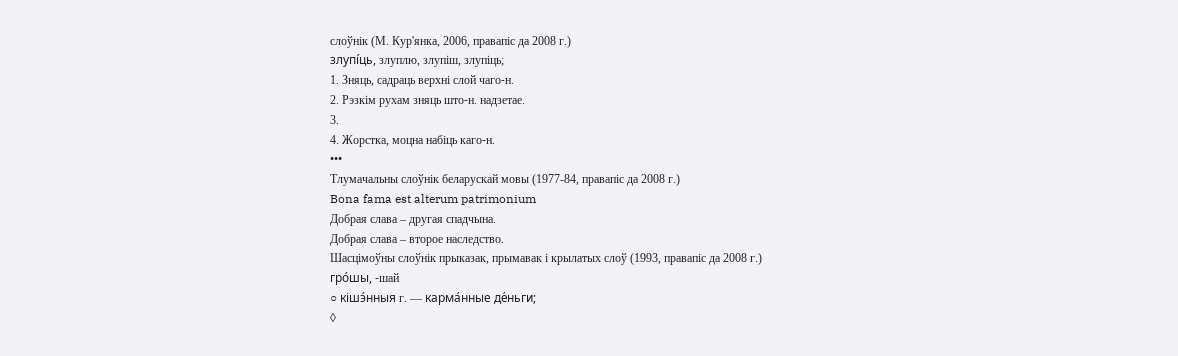слоўнік (М. Кур'янка, 2006, правапіс да 2008 г.)
злупі́ць, злуплю, злупіш, злупіць;
1. Зняць, садраць верхні слой чаго‑н.
2. Рэзкім рухам зняць што‑н. надзетае.
3.
4. Жорстка, моцна набіць каго‑н.
•••
Тлумачальны слоўнік беларускай мовы (1977-84, правапіс да 2008 г.)
Bona fama est alterum patrimonium
Добрая слава ‒ другая спадчына.
Добрая слава ‒ второе наследство.
Шасцімоўны слоўнік прыказак, прымавак і крылатых слоў (1993, правапіс да 2008 г.)
гро́шы, -шай
○ кішэ́нныя г. — карма́нные де́ньги;
◊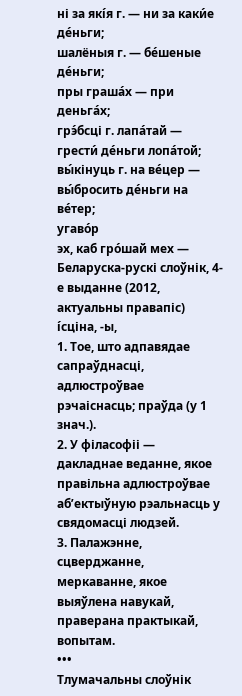ні за які́я г. — ни за каки́е де́ньги;
шалёныя г. — бе́шеные де́ньги;
пры граша́х — при деньга́х;
грэ́бсці г. лапа́тай — грести́ де́ньги лопа́той;
вы́кінуць г. на ве́цер — вы́бросить де́ньги на ве́тер;
угаво́р
эх, каб гро́шай мех —
Беларуска-рускі слоўнік, 4-е выданне (2012, актуальны правапіс)
і́сціна, ‑ы,
1. Тое, што адпавядае сапраўднасці, адлюстроўвае рэчаіснасць; праўда (у 1 знач.).
2. У філасофіі — дакладнае веданне, якое правільна адлюстроўвае аб’ектыўную рэальнасць у свядомасці людзей.
3. Палажэнне, сцверджанне, меркаванне, якое выяўлена навукай, праверана практыкай, вопытам.
•••
Тлумачальны слоўнік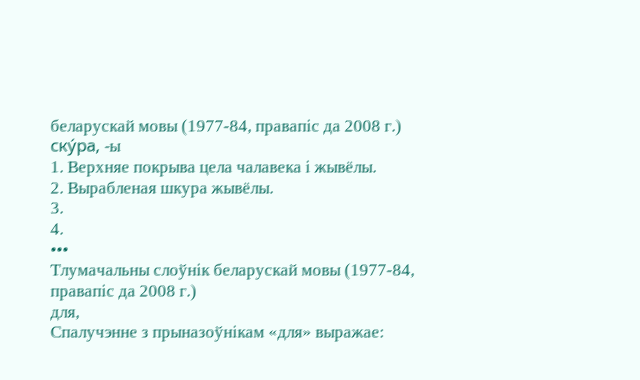беларускай мовы (1977-84, правапіс да 2008 г.)
ску́ра, ‑ы
1. Верхняе покрыва цела чалавека і жывёлы.
2. Вырабленая шкура жывёлы.
3.
4.
•••
Тлумачальны слоўнік беларускай мовы (1977-84, правапіс да 2008 г.)
для,
Спалучэнне з прыназоўнікам «для» выражае: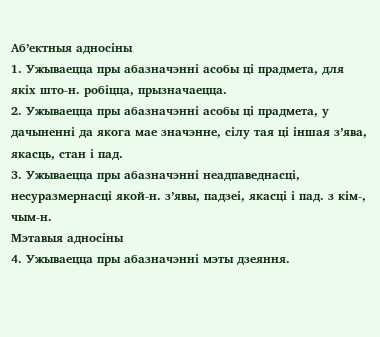Аб’ектныя адносіны
1. Ужываецца пры абазначэнні асобы ці прадмета, для якіх што‑н. робіцца, прызначаецца.
2. Ужываецца пры абазначэнні асобы ці прадмета, у дачыненні да якога мае значэнне, сілу тая ці іншая з’ява, якасць, стан і пад.
3. Ужываецца пры абазначэнні неадпаведнасці, несуразмернасці якой‑н. з’явы, падзеі, якасці і пад. з кім‑, чым‑н.
Мэтавыя адносіны
4. Ужываецца пры абазначэнні мэты дзеяння.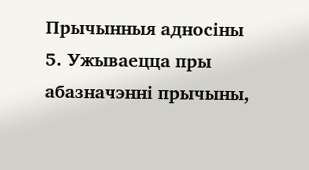Прычынныя адносіны
5. Ужываецца пры абазначэнні прычыны,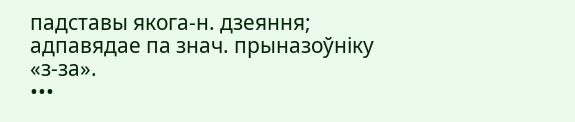падставы якога‑н. дзеяння; адпавядае па знач. прыназоўніку «з-за».
•••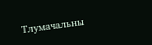Тлумачальны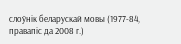слоўнік беларускай мовы (1977-84, правапіс да 2008 г.)